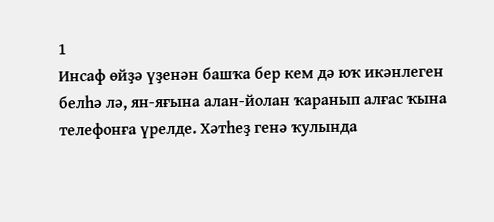1
Инсаф өйҙә үҙенән башҡа бер кем дә юҡ икәнлеген белһә лә, ян-яғына алан-йолан ҡаранып алғас ҡына телефонға үрелде. Хәтһеҙ генә ҡулында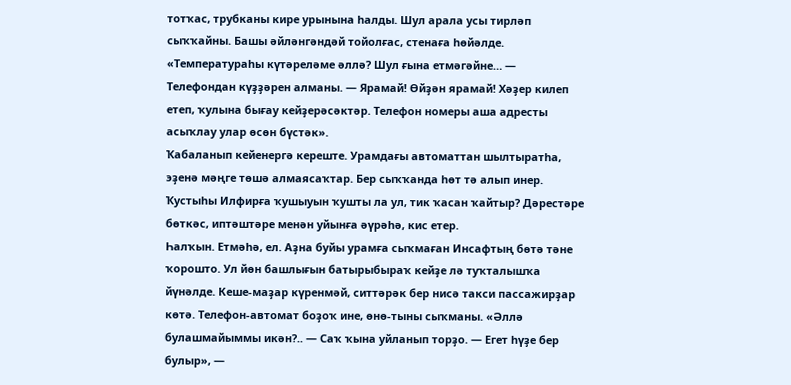тотҡас, трубканы кире урынына һалды. Шул арала усы тирләп сыҡҡайны. Башы әйләнгәндәй тойолғас, стенаға һөйәлде. «Температураһы күтәреләме әллә? Шул ғына етмәгәйне… — Телефондан күҙҙәрен алманы. — Ярамай! Өйҙән ярамай! Хәҙер килеп етеп, ҡулына бығау кейҙерәсәктәр. Телефон номеры аша адресты асыҡлау улар өсөн бүстәк».
Ҡабаланып кейенергә кереште. Урамдағы автоматтан шылтыратһа, эҙенә мәңге төшә алмаясаҡтар. Бер сыҡҡанда һөт тә алып инер. Ҡустыһы Илфирға ҡушыуын ҡушты ла ул, тик ҡасан ҡайтыр? Дәрестәре бөткәс, иптәштәре менән уйынға әүрәһә, кис етер.
Һалҡын. Етмәһә, ел. Аҙна буйы урамға сыҡмаған Инсафтың бөтә тәне ҡорошто. Ул йөн башлығын батырыбыраҡ кейҙе лә туҡталышҡа йүнәлде. Кеше-маҙар күренмәй, ситтәрәк бер нисә такси пассажирҙар көтә. Телефон-автомат боҙоҡ ине, өнө-тыны сыҡманы. «Әллә булашмайыммы икән?.. — Саҡ ҡына уйланып торҙо. — Егет һүҙе бер булыр», —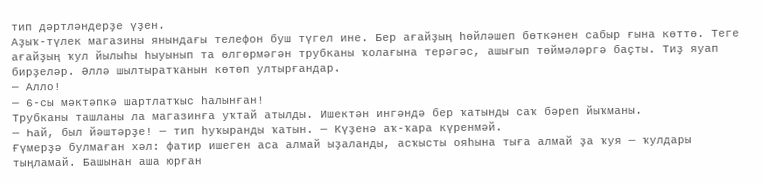тип дәртләндерҙе үҙен.
Аҙыҡ-түлек магазины янындағы телефон буш түгел ине. Бер ағайҙың һөйләшеп бөткәнен сабыр ғына көттө. Теге ағайҙың ҡул йылыһы һыуынып та өлгөрмәгән трубканы ҡолағына терәгәс, ашығып төймәләргә баҫты. Тиҙ яуап бирҙеләр. Әллә шылтыратҡанын көтөп ултырғандар.
— Алло!
— 6-сы мәктәпкә шартлатҡыс һалынған!
Трубканы ташланы ла магазинға уҡтай атылды. Ишектән ингәндә бер ҡатынды саҡ бәреп йыҡманы.
— Һай, был йәштәрҙе! — тип һуҡыранды ҡатын. — Күҙенә аҡ-ҡара күренмәй.
Ғүмерҙә булмаған хәл: фатир ишеген аса алмай ыҙаланды, асҡысты ояһына тыға алмай ҙа ҡуя — ҡулдары тыңламай. Башынан аша юрған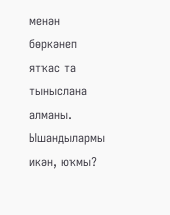менән бөркәнеп ятҡас та тыныслана алманы. Ышандылармы икән, юҡмы?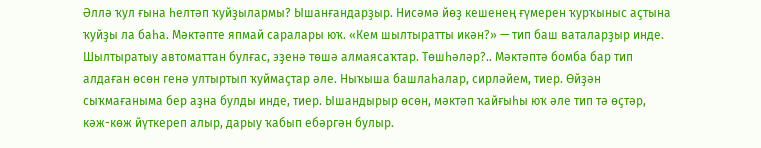Әллә ҡул ғына һелтәп ҡуйҙылармы? Ышанғандарҙыр. Нисәмә йөҙ кешенең ғүмерен ҡурҡыныс аҫтына ҡуйҙы ла баһа. Мәктәпте япмай саралары юҡ. «Кем шылтыратты икән?» — тип баш ваталарҙыр инде. Шылтыратыу автоматтан булғас, эҙенә төшә алмаясаҡтар. Төшһәләр?.. Мәктәптә бомба бар тип алдаған өсөн генә ултыртып ҡуймаҫтар әле. Ныҡыша башлаһалар, сирләйем, тиер. Өйҙән сыҡмағаныма бер аҙна булды инде, тиер. Ышандырыр өсөн, мәктәп ҡайғыһы юҡ әле тип тә өҫтәр, кәж-көж йүткереп алыр, дарыу ҡабып ебәргән булыр.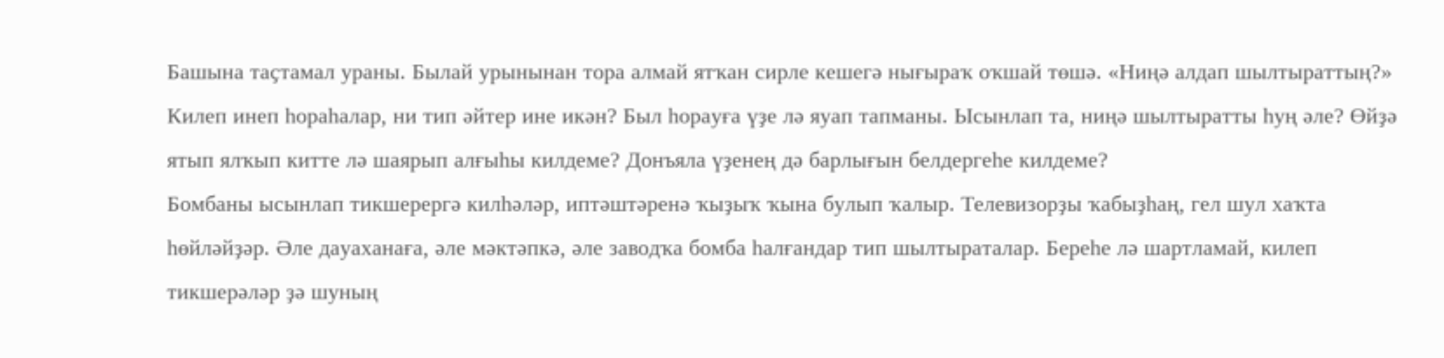Башына таҫтамал ураны. Былай урынынан тора алмай ятҡан сирле кешегә нығыраҡ оҡшай төшә. «Ниңә алдап шылтыраттың?» Килеп инеп һораһалар, ни тип әйтер ине икән? Был һорауға үҙе лә яуап тапманы. Ысынлап та, ниңә шылтыратты һуң әле? Өйҙә ятып ялҡып китте лә шаярып алғыһы килдеме? Донъяла үҙенең дә барлығын белдергеһе килдеме?
Бомбаны ысынлап тикшерергә килһәләр, иптәштәренә ҡыҙыҡ ҡына булып ҡалыр. Телевизорҙы ҡабыҙһаң, гел шул хаҡта һөйләйҙәр. Әле дауаханаға, әле мәктәпкә, әле заводҡа бомба һалғандар тип шылтыраталар. Береһе лә шартламай, килеп тикшерәләр ҙә шуның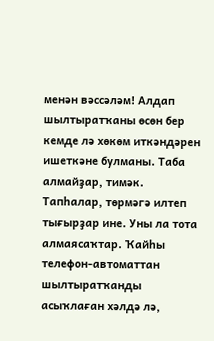менән вәссәләм! Алдап шылтыратҡаны өсөн бер кемде лә хөкөм иткәндәрен ишеткәне булманы. Таба алмайҙар, тимәк. Тапһалар, төрмәгә илтеп тығырҙар ине. Уны ла тота алмаясаҡтар. Ҡайһы телефон-автоматтан шылтыратҡанды асыҡлаған хәлдә лә,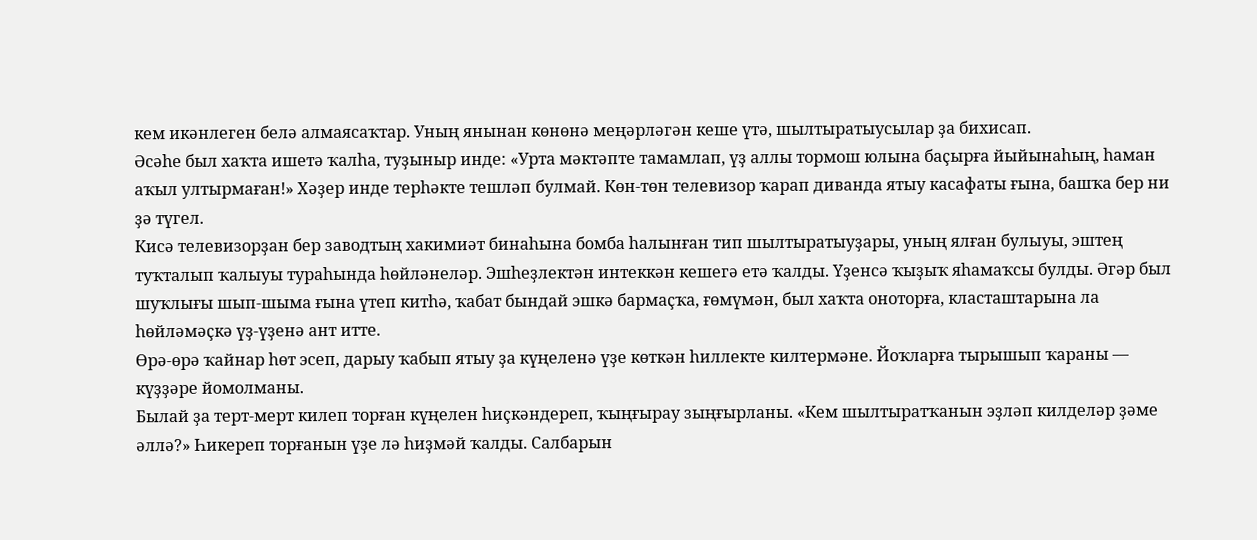кем икәнлеген белә алмаясаҡтар. Уның янынан көнөнә меңәрләгән кеше үтә, шылтыратыусылар ҙа бихисап.
Әсәһе был хаҡта ишетә ҡалһа, туҙыныр инде: «Урта мәктәпте тамамлап, үҙ аллы тормош юлына баҫырға йыйынаһың, һаман аҡыл ултырмаған!» Хәҙер инде терһәкте тешләп булмай. Көн-төн телевизор ҡарап диванда ятыу касафаты ғына, башҡа бер ни ҙә түгел.
Кисә телевизорҙан бер заводтың хакимиәт бинаһына бомба һалынған тип шылтыратыуҙары, уның ялған булыуы, эштең туҡталып ҡалыуы тураһында һөйләнеләр. Эшһеҙлектән интеккән кешегә етә ҡалды. Үҙенсә ҡыҙыҡ яһамаҡсы булды. Әгәр был шуҡлығы шып-шыма ғына үтеп китһә, ҡабат бындай эшкә бармаҫҡа, ғөмүмән, был хаҡта оноторға, класташтарына ла һөйләмәҫкә үҙ-үҙенә ант итте.
Өрә-өрә ҡайнар һөт эсеп, дарыу ҡабып ятыу ҙа күңеленә үҙе көткән һиллекте килтермәне. Йоҡларға тырышып ҡараны — күҙҙәре йомолманы.
Былай ҙа терт-мерт килеп торған күңелен һиҫкәндереп, ҡыңғырау зыңғырланы. «Кем шылтыратҡанын эҙләп килделәр ҙәме әллә?» Һикереп торғанын үҙе лә һиҙмәй ҡалды. Салбарын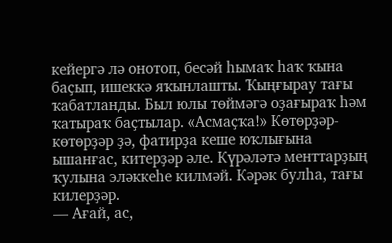кейергә лә онотоп, бесәй һымаҡ һаҡ ҡына баҫып, ишеккә яҡынлашты. Ҡыңғырау тағы ҡабатланды. Был юлы төймәгә оҙағыраҡ һәм ҡатыраҡ баҫтылар. «Асмаҫҡа!» Көтөрҙәр-көтөрҙәр ҙә, фатирҙа кеше юҡлығына ышанғас, китерҙәр әле. Күрәләтә менттарҙың ҡулына эләккеһе килмәй. Кәрәк булһа, тағы килерҙәр.
— Ағай, ас,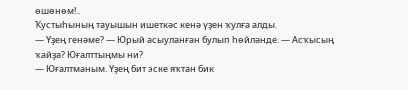өшөнөм!..
Ҡустыһының тауышын ишеткәс кенә үҙен ҡулға алды.
— Үҙең генәме? — Юрый асыуланған булып һөйләнде. — Асҡысың ҡайҙа? Юғалттыңмы ни?
— Юғалтманым. Үҙең бит эске яҡтан бик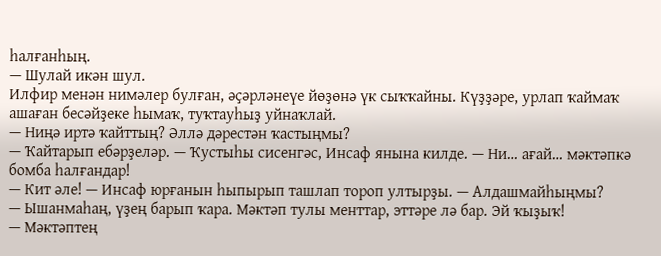һалғанһың.
— Шулай икән шул.
Илфир менән нимәлер булған, әҫәрләнеүе йөҙөнә үк сыҡҡайны. Күҙҙәре, урлап ҡаймаҡ ашаған бесәйҙеке һымаҡ, туҡтауһыҙ уйнаҡлай.
— Ниңә иртә ҡайттың? Әллә дәрестән ҡастыңмы?
— Ҡайтарып ебәрҙеләр. — Ҡустыһы сисенгәс, Инсаф янына килде. — Ни… ағай… мәктәпкә бомба һалғандар!
— Кит әле! — Инсаф юрғанын һыпырып ташлап тороп ултырҙы. — Алдашмайһыңмы?
— Ышанмаһаң, үҙең барып ҡара. Мәктәп тулы менттар, эттәре лә бар. Эй ҡыҙыҡ!
— Мәктәптең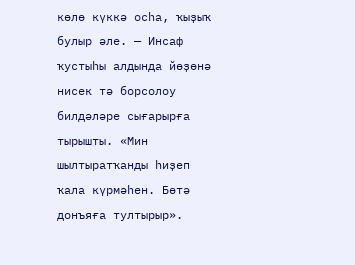көлө күккә осһа, ҡыҙыҡ булыр әле. — Инсаф ҡустыһы алдында йөҙөнә нисек тә борсолоу билдәләре сығарырға тырышты. «Мин шылтыратҡанды һиҙеп ҡала күрмәһен. Бөтә донъяға тултырыр».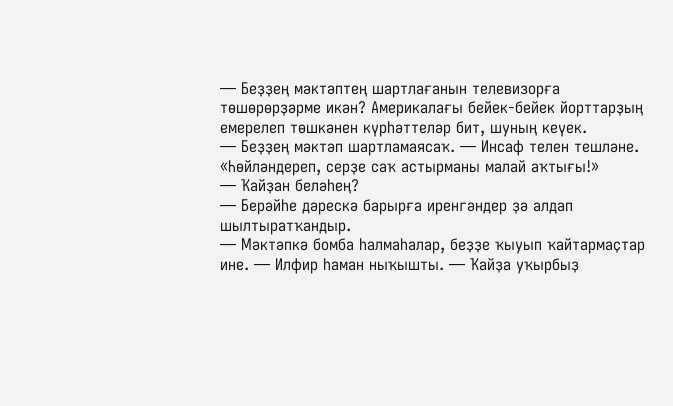— Беҙҙең мәктәптең шартлағанын телевизорға төшөрөрҙәрме икән? Америкалағы бейек-бейек йорттарҙың емерелеп төшкәнен күрһәттеләр бит, шуның кеүек.
— Беҙҙең мәктәп шартламаясаҡ. — Инсаф телен тешләне. «Һөйләндереп, серҙе саҡ астырманы малай аҡтығы!»
— Ҡайҙан беләһең?
— Берәйһе дәрескә барырға иренгәндер ҙә алдап шылтыратҡандыр.
— Мәктәпкә бомба һалмаһалар, беҙҙе ҡыуып ҡайтармаҫтар ине. — Илфир һаман ныҡышты. — Ҡайҙа уҡырбыҙ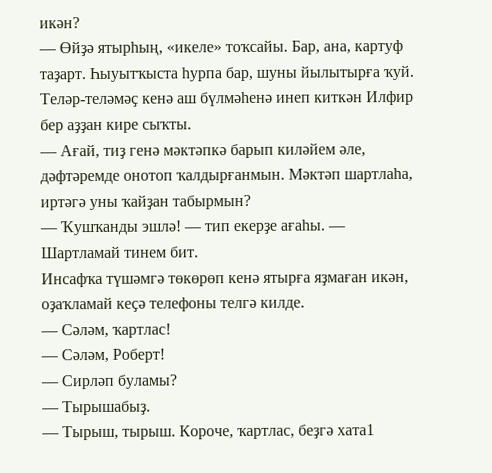икән?
— Өйҙә ятырһың, «икеле» тоҡсайы. Бар, ана, картуф таҙарт. Һыуытҡыста һурпа бар, шуны йылытырға ҡуй.
Теләр-теләмәҫ кенә аш бүлмәһенә инеп киткән Илфир бер аҙҙан кире сыҡты.
— Ағай, тиҙ генә мәктәпкә барып киләйем әле, дәфтәремде онотоп ҡалдырғанмын. Мәктәп шартлаһа, иртәгә уны ҡайҙан табырмын?
— Ҡушҡанды эшлә! — тип екерҙе ағаһы. — Шартламай тинем бит.
Инсафҡа түшәмгә төкөрөп кенә ятырға яҙмаған икән, оҙаҡламай кеҫә телефоны телгә килде.
— Сәләм, ҡартлас!
— Сәләм, Роберт!
— Сирләп буламы?
— Тырышабыҙ.
— Тырыш, тырыш. Короче, ҡартлас, беҙгә хата1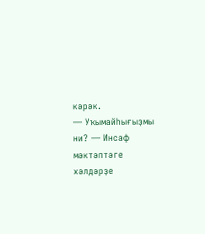кәрәк.
— Уҡымайһығыҙмы ни? — Инсаф мәктәптәге хәлдәрҙе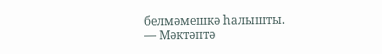белмәмешкә һалышты.
— Мәктәптә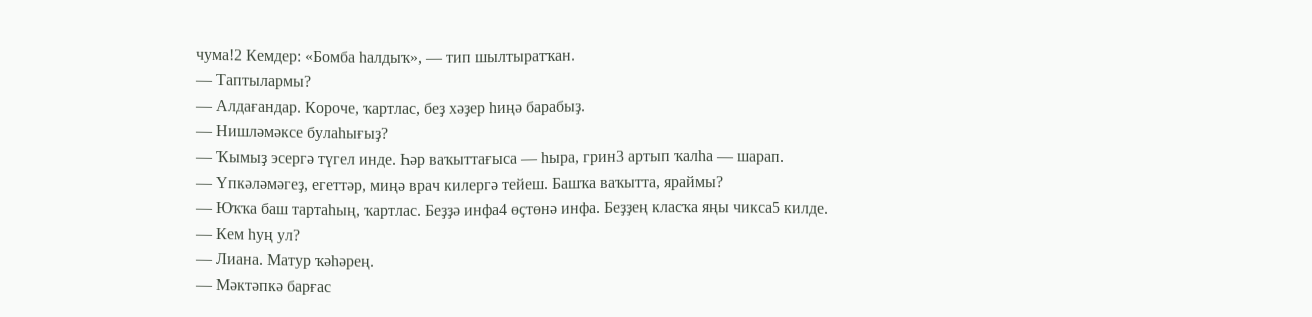чума!2 Кемдер: «Бомба һалдыҡ», — тип шылтыратҡан.
— Таптылармы?
— Алдағандар. Короче, ҡартлас, беҙ хәҙер һиңә барабыҙ.
— Нишләмәксе булаһығыҙ?
— Ҡымыҙ эсергә түгел инде. Һәр ваҡыттағыса — һыра, грин3 артып ҡалһа — шарап.
— Үпкәләмәгеҙ, егеттәр, миңә врач килергә тейеш. Башҡа ваҡытта, яраймы?
— Юҡҡа баш тартаһың, ҡартлас. Беҙҙә инфа4 өҫтөнә инфа. Беҙҙең класҡа яңы чикса5 килде.
— Кем һуң ул?
— Лиана. Матур ҡәһәрең.
— Мәктәпкә барғас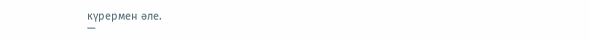күрермен әле.
—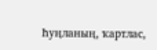Һуңланың, ҡартлас,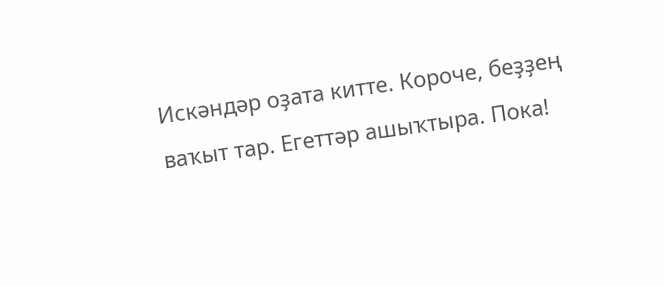Искәндәр оҙата китте. Короче, беҙҙең ваҡыт тар. Егеттәр ашыҡтыра. Пока!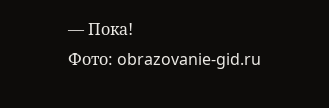— Пока!
Фото: obrazovanie-gid.ru